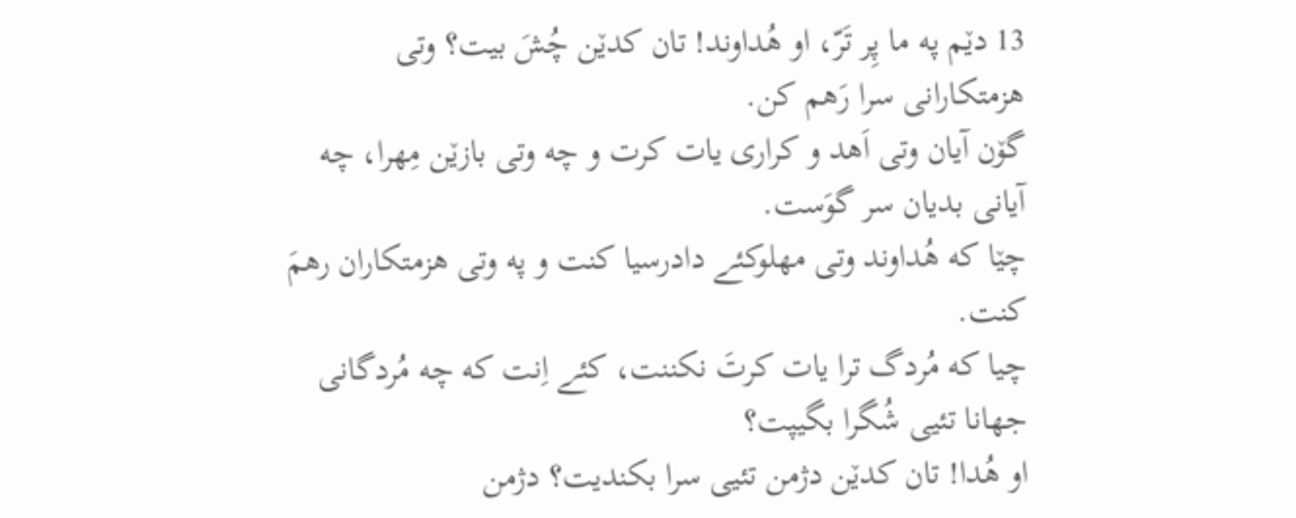13 دێم په ما پِر تَرّ، او هُداوند! تان کدێن چُشَ بیت؟ وتی هزمتکارانی سرا رَهم کن.
گۆن آیان وتی اَهد و کراری یات کرت و چه وتی بازێن مِهرا، چه آیانی بدیان سر گوَست.
چێا که هُداوند وتی مهلوکئے دادرسیا کنت و په وتی هزمتکاران رهمَ کنت.
چیا که مُردگ ترا یات کرتَ نکننت، کئے اِنت که چه مُردگانی جهانا تئیی شُگرا بگیپت؟
او هُدا! تان کدێن دژمن تئیی سرا بکندیت؟ دژمن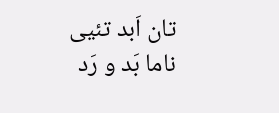تان اَبد تئیی ناما بَد و رَد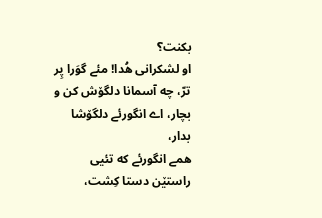بکنت؟
او لشکرانی هُدا! مئے گوَرا پِر ترّ، چه آسمانا دلگۆش کن و بچار، اے انگورئے دلگۆشا بدار،
همے انگورئے که تئیی راستێن دستا کِشت،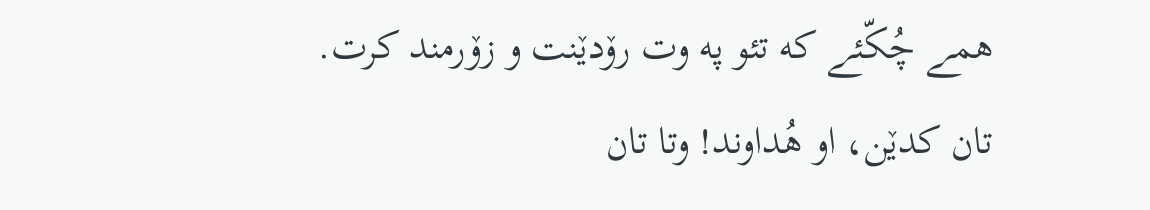همے چُکّئے که تئو په وت رۆدێنت و زۆرمند کرت.
تان کدێن، او هُداوند! وتا تان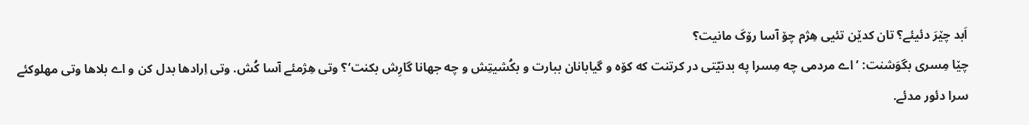اَبد چێرَ دئیئے؟ تان کدێن تئیی هِژم چۆ آسا رۆکَ مانیت؟
چێا مِسری بگوَشنت: ’اے مردمی چه مِسرا په بدنیّتی در کرتنت که کۆه و گیابانان ببارت و بکُشیتِش و چه جهانا گارِش بکنت‘؟ وتی هِژمئے آسا کُش. وتی اِرادها بدل کن و اے بلاها وتی مهلوکئے سرا دئور مدئے.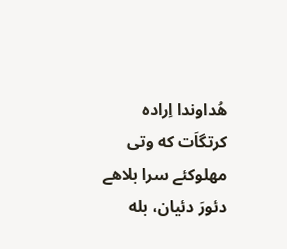هُداوندا اِراده کرتگاَت که وتی مهلوکئے سرا بلاهے دئورَ دئیان، بله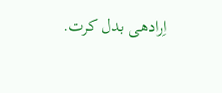اِرادهی بدل کرت.